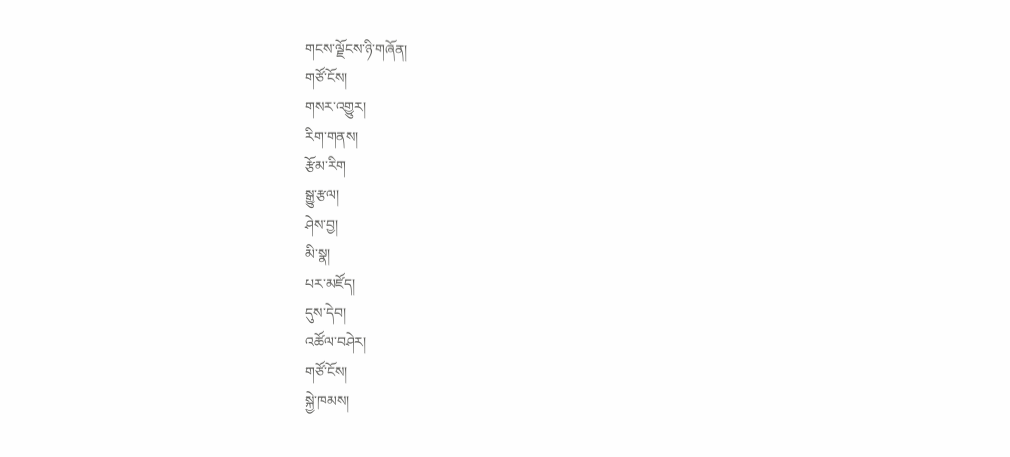གངས་ལྗོངས་ཉི་གཞོན།
གཙོ་ངོས།
གསར་འགྱུར།
རིག་གནས།
རྩོམ་རིག
སྒྱུ་རྩལ།
ཤེས་བྱ།
མི་སྣ།
པར་མཛོད།
དུས་དེབ།
འཚོལ་བཤེར།
གཙོ་ངོས།
སྐྱེ་ཁམས།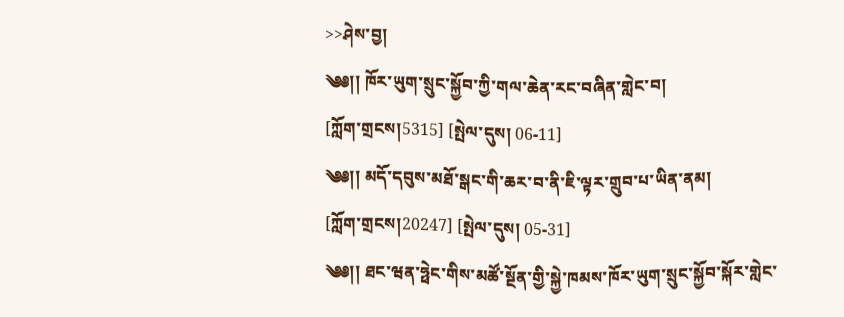>>ཤེས་བྱ།
༄༅།། ཁོར་ཡུག་སྲུང་སྐྱོབ་ཀྱི་གལ་ཆེན་རང་བཞིན་གླེང་བ།
[ཀློག་གྲངས།5315] [སྤེལ་དུས། 06-11]
༄༅།། མདོ་དབུས་མཐོ་སྒང་གི་ཆར་བ་ནི་ཇི་ལྟར་གྲུབ་པ་ཡིན་ནམ།
[ཀློག་གྲངས།20247] [སྤེལ་དུས། 05-31]
༄༅།། ཐང་ཝན་ཧྥེང་གིས་མཚོ་སྔོན་གྱི་སྐྱེ་ཁམས་ཁོར་ཡུག་སྲུང་སྐྱོབ་སྐོར་གླེང་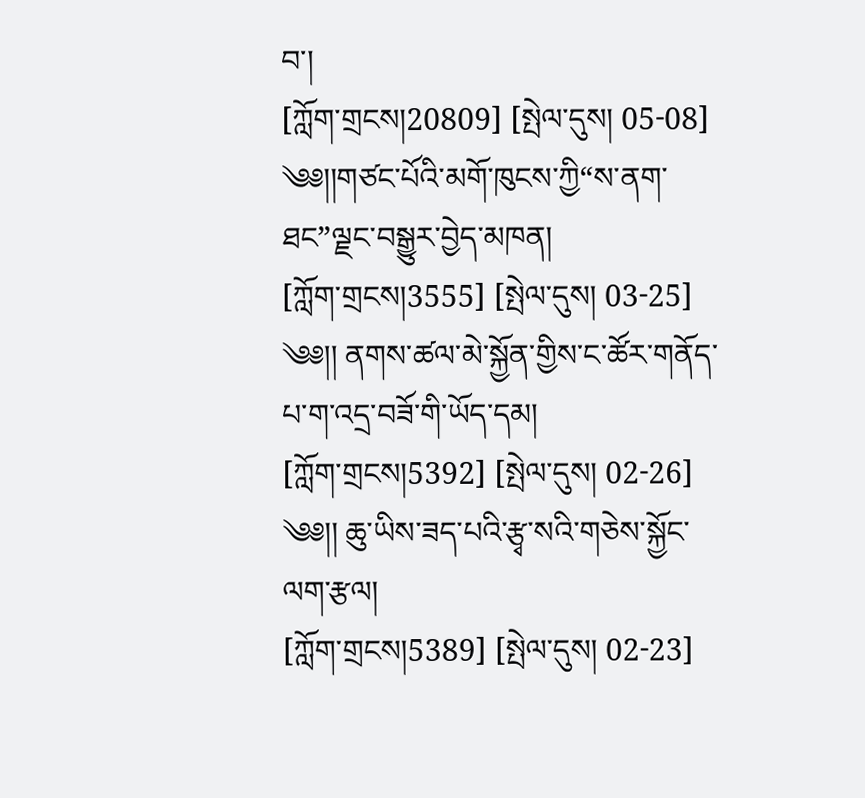བ་།
[ཀློག་གྲངས།20809] [སྤེལ་དུས། 05-08]
༄༅།།གཙང་པོའི་མགོ་ཁུངས་ཀྱི“ས་ནག་ཐང”ལྗང་བསྒྱུར་བྱེད་མཁན།
[ཀློག་གྲངས།3555] [སྤེལ་དུས། 03-25]
༄༅།། ནགས་ཚལ་མེ་སྐྱོན་གྱིས་ང་ཚོར་གནོད་པ་ག་འདྲ་བཟོ་གི་ཡོད་དམ།
[ཀློག་གྲངས།5392] [སྤེལ་དུས། 02-26]
༄༅།། ཆུ་ཡིས་ཟད་པའི་རྩྭ་སའི་གཅེས་སྐྱོང་ལག་རྩལ།
[ཀློག་གྲངས།5389] [སྤེལ་དུས། 02-23]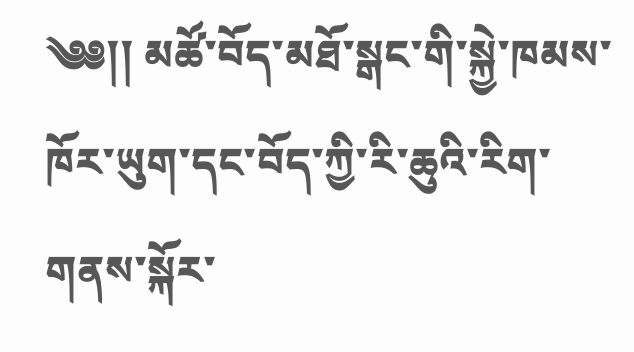༄༅།། མཚོ་བོད་མཐོ་སྒང་གི་སྐྱེ་ཁམས་ཁོར་ཡུག་དང་བོད་ཀྱི་རི་ཆུའི་རིག་གནས་སྐོར་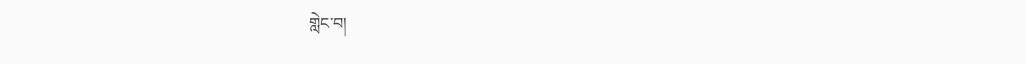གླེང་བ།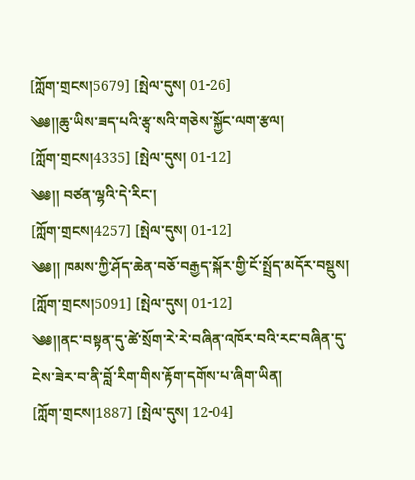[ཀློག་གྲངས།5679] [སྤེལ་དུས། 01-26]
༄༅།།ཆུ་ཡིས་ཟད་པའི་རྩྭ་སའི་གཅེས་སྐྱོང་ལག་རྩལ།
[ཀློག་གྲངས།4335] [སྤེལ་དུས། 01-12]
༄༅།། བཙན་ལྷའི་དེ་རིང་།
[ཀློག་གྲངས།4257] [སྤེལ་དུས། 01-12]
༄༅།། ཁམས་ཀྱི་ཤོད་ཆེན་བཅོ་བརྒྱད་སྐོར་གྱི་ངོ་སྤྲོད་མདོར་བསྡུས།
[ཀློག་གྲངས།5091] [སྤེལ་དུས། 01-12]
༄༅།།ནང་བསྟན་དུ་ཚེ་སྲོག་རེ་རེ་བཞིན་འཁོར་བའི་རང་བཞིན་དུ་ངེས་ཟེར་བ་ནི་བློ་རིག་གིས་རྟོག་དགོས་པ་ཞིག་ཡིན།
[ཀློག་གྲངས།1887] [སྤེལ་དུས། 12-04]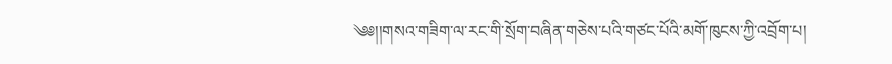༄༅།།གསའ་གཟིག་ལ་རང་གི་སྲོག་བཞིན་གཅེས་པའི་གཙང་པོའི་མགོ་ཁུངས་ཀྱི་འབྲོག་པ།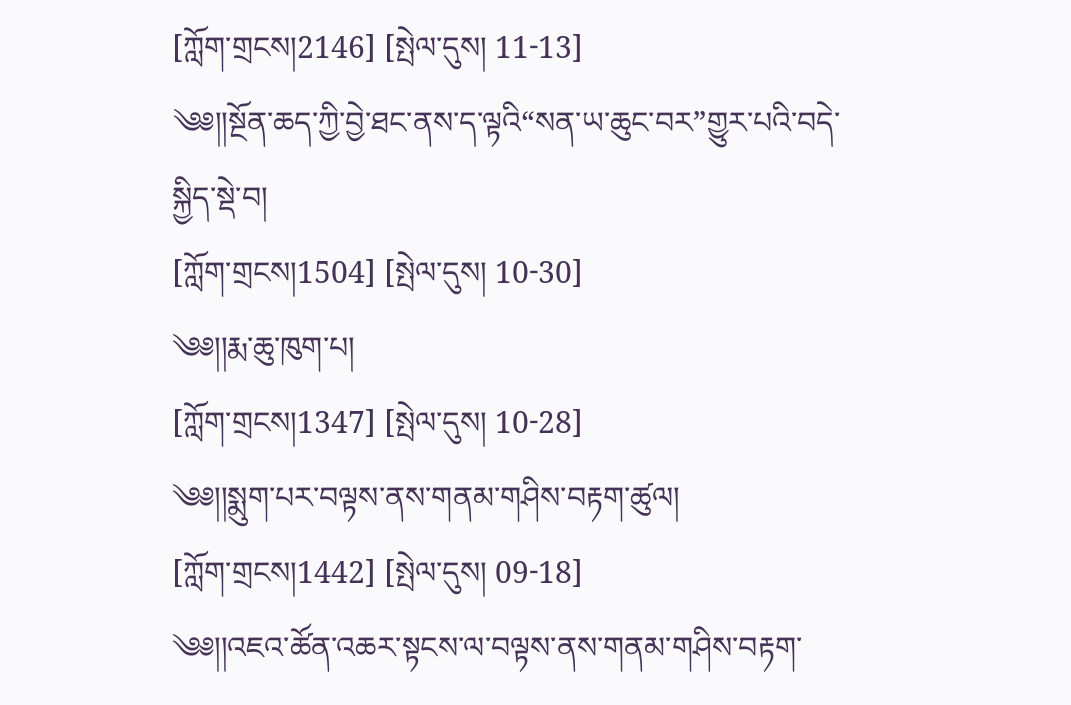[ཀློག་གྲངས།2146] [སྤེལ་དུས། 11-13]
༄༅།།སྔོན་ཆད་ཀྱི་བྱེ་ཐང་ནས་ད་ལྟའི“སན་ཡ་ཆུང་བར”གྱུར་པའི་བདེ་སྐྱིད་སྡེ་བ།
[ཀློག་གྲངས།1504] [སྤེལ་དུས། 10-30]
༄༅།།རྨ་ཆུ་ཁུག་པ།
[ཀློག་གྲངས།1347] [སྤེལ་དུས། 10-28]
༄༅།།སྨུག་པར་བལྟས་ནས་གནམ་གཤིས་བརྟག་ཚུལ།
[ཀློག་གྲངས།1442] [སྤེལ་དུས། 09-18]
༄༅།།འཇའ་ཚོན་འཆར་སྟངས་ལ་བལྟས་ནས་གནམ་གཤིས་བརྟག་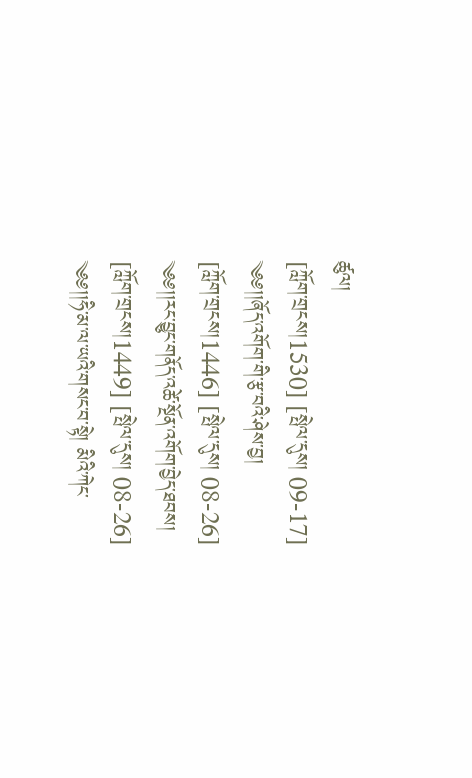ཚུལ།
[ཀློག་གྲངས།1530] [སྤེལ་དུས། 09-17]
༄༅།།ཞོད་འགོག་གི་རྩ་བའི་ཤེས་བྱ།
[ཀློག་གྲངས།1446] [སྤེལ་དུས། 08-26]
༄༅།།རང་བྱུང་གནོད་འཚེ་སྔོན་འགོག་བྱེད་ཐབས།
[ཀློག་གྲངས།1449] [སྤེལ་དུས། 08-26]
༄༅།།ཧི་མ་ལ་ཡའི་གསང་བ་སྟེ། མིའི་ཀེང་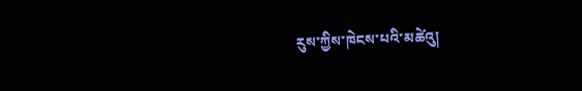རུས་ཀྱིས་ཁེངས་པའི་མཚེའུ།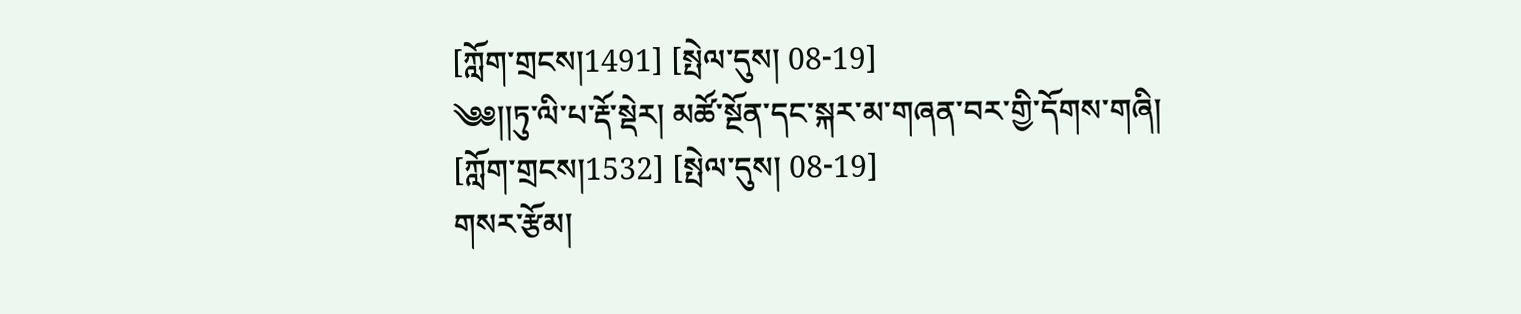[ཀློག་གྲངས།1491] [སྤེལ་དུས། 08-19]
༄༅།།ཏུ་ལི་པ་རྡོ་སྡེར། མཚོ་སྔོན་དང་སྐར་མ་གཞན་བར་གྱི་དོགས་གཞི།
[ཀློག་གྲངས།1532] [སྤེལ་དུས། 08-19]
གསར་རྩོམ།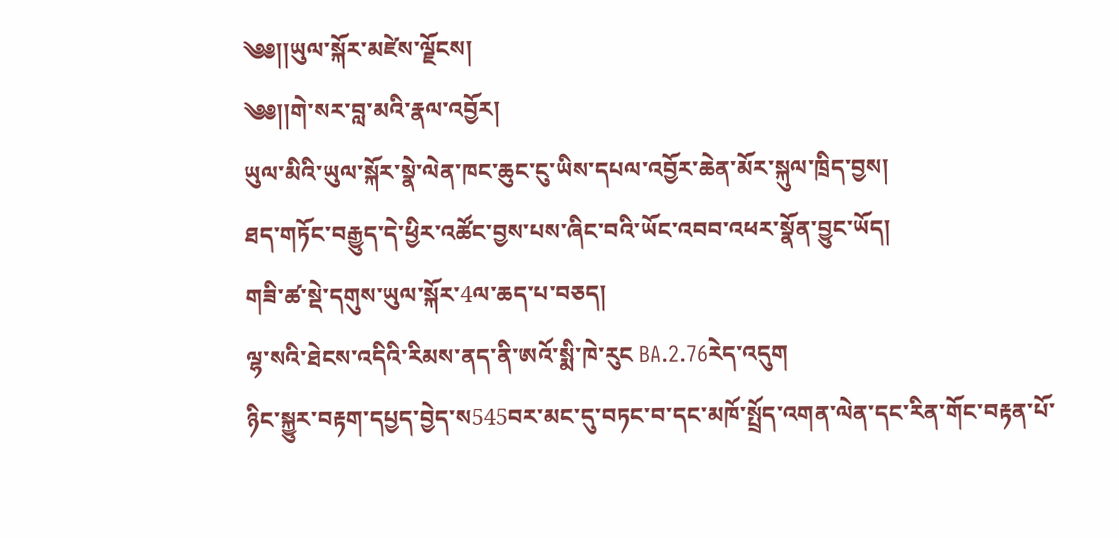༄༅།།ཡུལ་སྐོར་མཛེས་ལྗོངས།
༄༅།།གེ་སར་བླ་མའི་རྣལ་འབྱོར།
ཡུལ་མིའི་ཡུལ་སྐོར་སྣེ་ལེན་ཁང་ཆུང་ངུ་ཡིས་དཔལ་འབྱོར་ཆེན་མོར་སྐུལ་ཁྲིད་བྱས།
ཐད་གཏོང་བརྒྱུད་དེ་ཕྱིར་འཚོང་བྱས་པས་ཞིང་བའི་ཡོང་འབབ་འཕར་སྣོན་བྱུང་ཡོད།
གཟི་ཚ་སྡེ་དགུས་ཡུལ་སྐོར་4ལ་ཆད་པ་བཅད།
ལྷ་སའི་ཐེངས་འདིའི་རིམས་ནད་ནི་ཨའོ་སྨི་ཁེ་རུང BA.2.76རེད་འདུག
ཉིང་སྐྱུར་བརྟག་དཔྱད་བྱེད་ས545བར་མང་དུ་བཏང་བ་དང་མཁོ་སྤྲོད་འགན་ལེན་དང་རིན་གོང་བརྟན་པོ་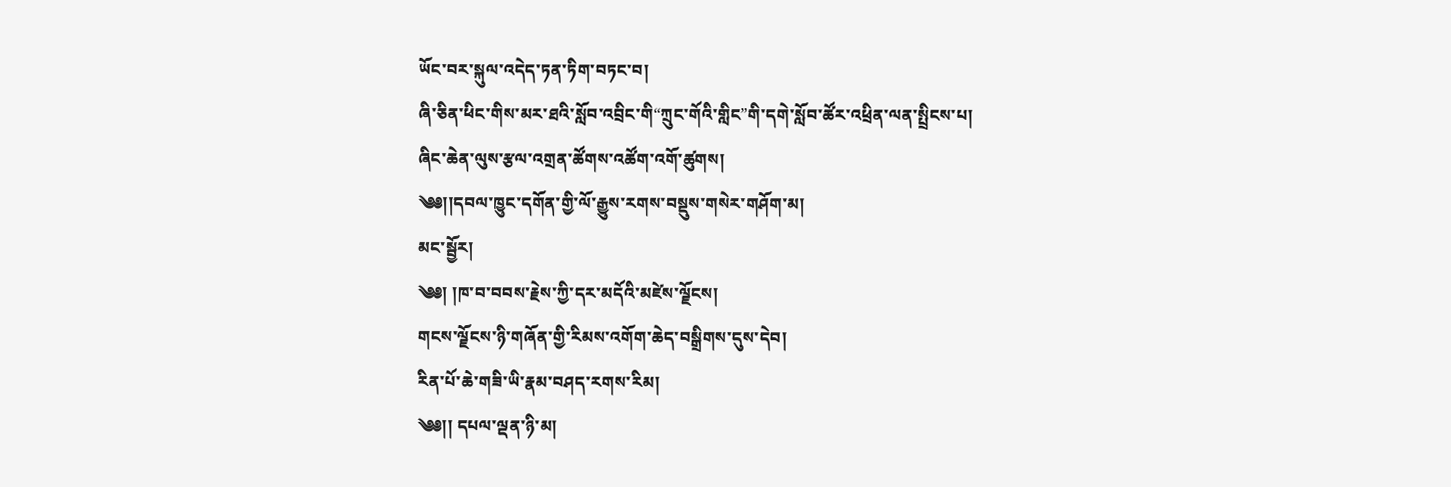ཡོང་བར་སྐུལ་འདེད་ཏན་ཏིག་བཏང་བ།
ཞི་ཅིན་ཕིང་གིས་མར་ཐའི་སློབ་འབྲིང་གི“ཀྲུང་གོའི་གླིང”གི་དགེ་སློབ་ཚོར་འཕྲིན་ལན་སྤྲིངས་པ།
ཞིང་ཆེན་ལུས་རྩལ་འགྲན་ཚོགས་འཚོག་འགོ་ཚུགས།
༄༅།།དབལ་ཁྱུང་དགོན་གྱི་ལོ་རྒྱུས་རགས་བསྡུས་གསེར་གཤོག་མ།
མང་སྦྱོར།
༄༅། །ཁ་བ་བབས་རྗེས་ཀྱི་དར་མདོའི་མཛེས་ལྗོངས།
གངས་ལྗོངས་ཉི་གཞོན་གྱི་རིམས་འགོག་ཆེད་བསྒྲིགས་དུས་དེབ།
རིན་པོ་ཆེ་གཟི་ཡི་རྣམ་བཤད་རགས་རིམ།
༄༅།། དཔལ་ལྡན་ཉི་མ།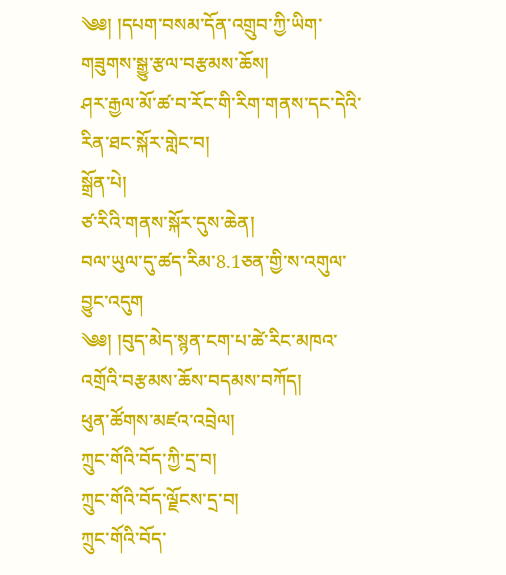༄༅། །དཔག་བསམ་དོན་འགྲུབ་ཀྱི་ཡིག་གཟུགས་སྒྱུ་རྩལ་བརྩམས་ཆོས།
ཤར་རྒྱལ་མོ་ཚ་བ་རོང་གི་རིག་གནས་དང་དེའི་རིན་ཐང་སྐོར་གླེང་བ།
སྒྲོན་པེ།
ཙ་རིའི་གནས་སྐོར་དུས་ཆེན།
བལ་ཡུལ་དུ་ཚད་རིམ་8.1ཅན་གྱི་ས་འགུལ་བྱུང་འདུག
༄༅། །བུད་མེད་སྙན་ངག་པ་ཚེ་རིང་མཁའ་འགྲོའི་བརྩམས་ཆོས་བདམས་བཀོད།
ཕུན་ཚོགས་མཛའ་འབྲེལ།
ཀྲུང་གོའི་བོད་ཀྱི་དྲ་བ།
ཀྲུང་གོའི་བོད་ལྗོངས་དྲ་བ།
ཀྲུང་གོའི་བོད་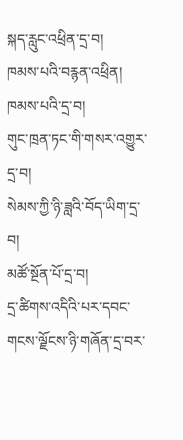སྐད་རླུང་འཕྲིན་དྲ་བ།
ཁམས་པའི་བརྙན་འཕྲིན།
ཁམས་པའི་དྲ་བ།
གུང་ཁྲན་ཏང་གི་གསར་འགྱུར་དྲ་བ།
སེམས་ཀྱི་ཉི་ཟླའི་བོད་ཡིག་དྲ་བ།
མཚོ་སྔོན་པོ་དྲ་བ།
དྲ་ཚིགས་འདིའི་པར་དབང་གངས་ལྗོངས་ཉི་གཞོན་དྲ་བར་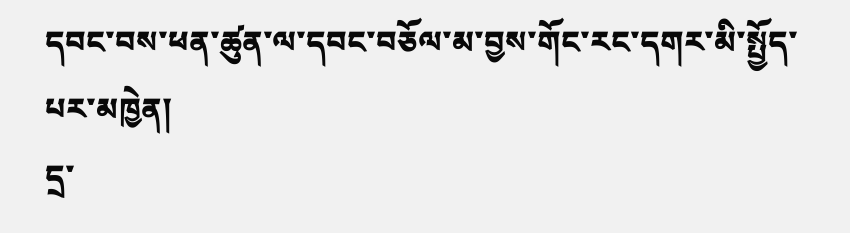དབང་བས་ཕན་ཚུན་ལ་དབང་བཅོལ་མ་བྱས་གོང་རང་དགར་མི་སྤྱོད་པར་མཁྱེན།
དྲ་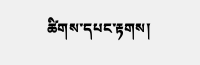ཚིགས་དཔང་རྟགས།